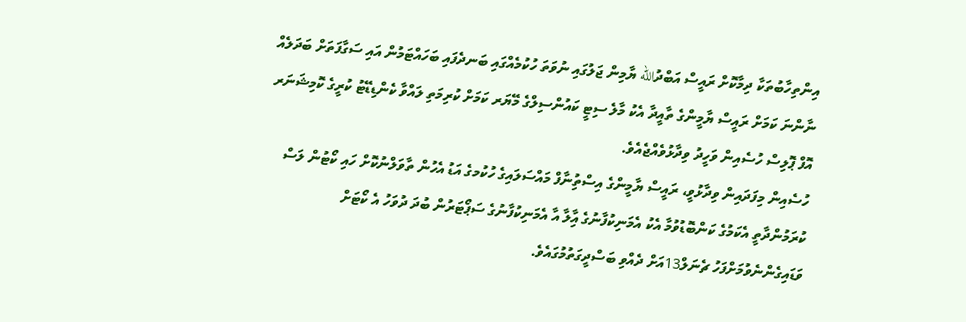އިންތިހާބުތަކާ ދިމާކޮށް ރައީސް އަބްދުالله ޔާމިން ޖަލުގައި ނުވަތަ ހުކުމެއްގައި ބަނދެފައި ބަހައްޓަމުން އައި ސަގާފަތަށް ބަދަލެއް ނާންނަ ކަމަށް ރައީސް ޔާމީންގެ ތާއީދާ އެކު މާލެ ސިޓީ ކައުންސިލްގެ މޭޔަރ ކަމަށް ކުރިމަތި ލައްވާ ކެންޑިޑޭޓު ކުރީގެ ކޮމިޝަނަރ އޮފް ޕޮލިސް ހުސެއިން ވަހީދު ވިދާޅުވެއްޖެއެވެ.
ހުސެއިން މިފަދައިން ވިދާޅުވީ، ރައީސް ޔާމީންގެ އިސްތިުނާފް މައްސަލައިގެ ހުކުމގެ އަޑު އެހުން ތާވަލްނުކޮށް ހައި ކޯޓުން ލަސް ކުރަމުންދާތީ އެކަމުގެ ކަންބޮޑުވުމާ އެކު އެމަނިކުފާނުގެ އާިލާ އާ އެމަނިކުފާނުގެ ސަޕޯޓަރުން ބުދަ ދުވަހު އެ ކޯޓަށް ވަޑައިގެންނެވުމަށްފަހު ޗެނަލް13އަށް ދެއްވި ބަސްދީގަތުމުގައެވެ.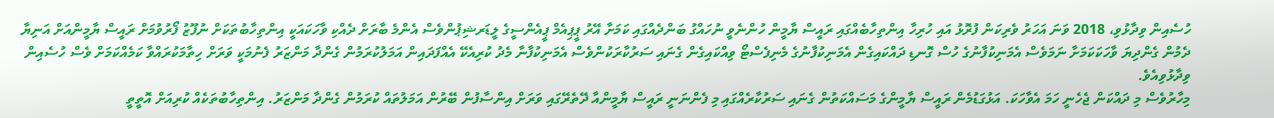ހުސެއިން ވިދާޅުވި، 2018 ވަނަ އަހަރު ވެރިކަން ފުރޮޅު އައި ހުރިހާ އިންތިހާބެއްގައި ރައީސް ޔާމީން ހުންނެވީ ނުހައްގު ބަންދެއްގައި ކަމަށާ އޭރު ޕީޕިއެމް ޕީއެންސީގެ ލީޑަރޝިޕުންވެސް އެންމެ ބާރަށް ދެއްކި ވާހަކައަކީ އިންތިހާބުތަކަށް ނުފޫޒު ފޯރުވުމަށް ރައީސް ޔާމީންއަށް އަނިޔާ ދެމުން ގެންދިޔަ ވާހަކަކަމަށާ ނަމަވެސް އެމަނިކުފާނުގެ ހުސް ގޮނޑި ދައްކައިގެން އެމަނިކުފާނުގެ މެނިފެސްޓޯ ވިއްކައިގެން ގެނައި ސަރުކާރަކުންވެސް އެމަނިކުފާނާ މެދު ކުރިއެކޭ އެއްފަދައިން އަމަލުކުރަމުން ގެންދާ މަންޒަރު ފެނުމަކީ ވަރަށް ހިތާމަކުރައްވާ ކަމެއްކަމަށް ވެސް ހުސެއިން ވިދާޅުވިއެވެ.
މިހާރުވެސް މި ދައްކަން ޖެހެނީ ހަމަ އެވާހަކަ. އަޅުގަޑުމެން ރައީސް ޔާމީންގެ މަސައްކަތުން ގެނައި ސަރުކާރެއްގައި މި ފެންނަނީ ރައީސް ޔާމީންއާ ދޭތެރޭގައި ވަރަށް އިންސާފުން ބޭރުން އަމަލުތައް ކުރަމުން ގެންދާ މަންޒަރު. އިންތިހާބުތަކެއް ކުރިއަށް އޮތީތީ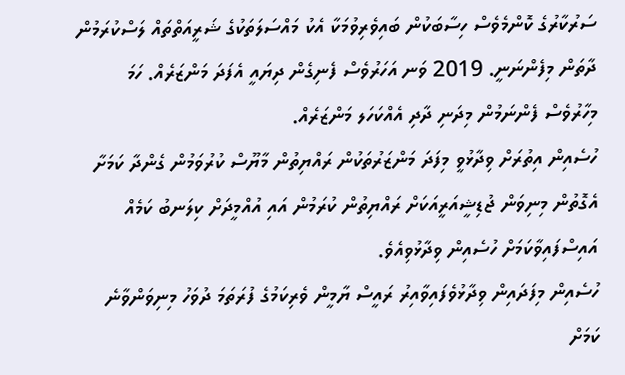ސަރުކާރުގެ ކޮންމެވެސް ހިސާބަކުން ބައިވެރިވުމަކާ އެކު މައްސަލަތަކުގެ ޝަރީއަތްތައް ލަސްކުރަމުން ދާތަން މިފެންނަނީ. 2019 ވަނ އަހަރުވެސް ފެނިގެން ދިޔައީ އެފަދަ މަންޒަރެއް. ހަމަ މިހާރުވެސް ފެންނަމުން މިދަނި ދާދި އެއްކަހަލ މަންޒަރެއް.
ހުސެއިން އިތުރަށް ވިދާޅުވީ މިފަދަ މަންޒަރުތަކުން ރައްޔިތުން މާޔޫސް ކުރުވަމުން ގެންދާ ކަމަށާ އެގޮތުން މިނިވަން ޖުޑިޝީއަރީއަކަށް ރައްޔިތުން ކުރަމުން އައި އުއްމީދަށް ކިލަނބު ކަމެއް އައިސްފައިވާކަމަށް ހުސެއިން ވިދާޅުވިއެވެ.
ހުސެއިން މިފަދައިން ވިދާޅުވެފައިވާއިރު ރައީސް ޔާމީން ވެރިކަމުގެ ފުރަތަމަ ދުވަހު މިނިވަންވާނެ ކަމަށް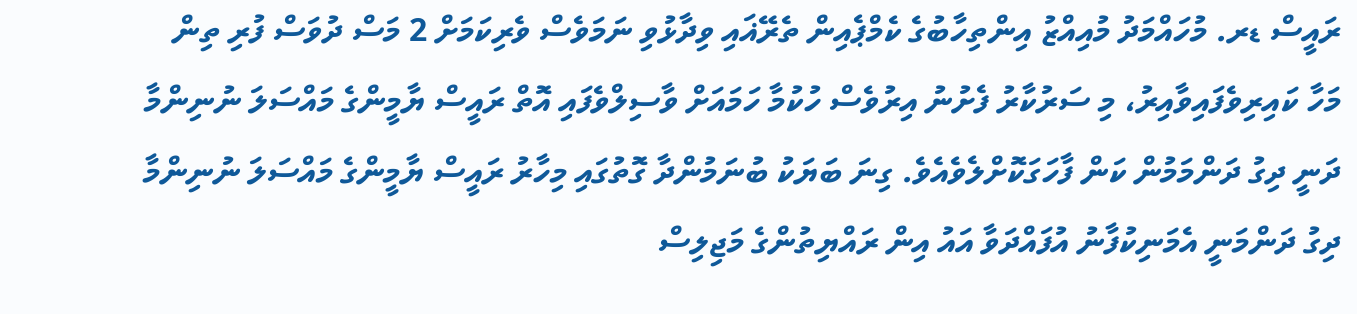ރައީސް ޑރ. މުހައްމަދު މުއިއްޒު އިންތިހާބުގެ ކެމްޕެއިން ތެރޭޣައި ވިދާޅުވި ނަމަވެސް ވެރިކަމަށް 2 މަސް ދުވަސް ފުރި ތިން މަހާ ކައިރިވެފައިވާއިރު، މި ސަރުކާރު ފެށުނު އިރުވެސް ހުކުމާ ހަމައަށް ވާސިލްވެފައި އޮތް ރައީސް ޔާމީންގެ މައްސަލަ ނުނިންމާ ދަނީ ދިގު ދަންމަމުން ކަން ފާހަގަކޮށްލެވެއެވެ. ގިނަ ބަޔަކު ބުނަމުންދާ ގޮތުގައި މިހާރު ރައީސް ޔާމީންގެ މައްސަލަ ނުނިންމާ ދިގު ދަންމަނީ އެމަނިކުފާނު އުފައްދަވާ އައު އިން ރައްޔިތުންގެ މަޖިލިސް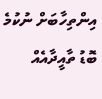އިންތިހާބަށް ނުކުމެ ބޮޑު ތާއީދާއެއް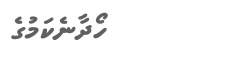ހޯދާނެކަމުގެ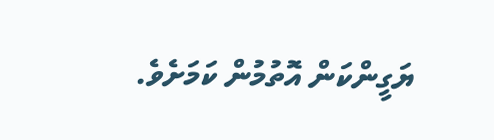ޔަގީންކަން އޮތުމުން ކަމަށެވެ.